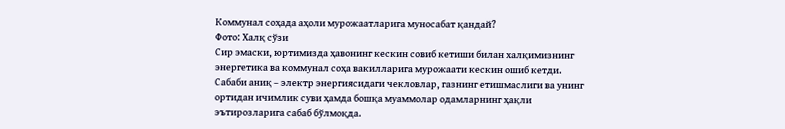Коммунал соҳада аҳоли мурожаатларига муносабат қандай?
Фото: Халқ сўзи
Сир эмаски, юртимизда ҳавонинг кескин совиб кетиши билан халқимизнинг энергетика ва коммунал соҳа вакилларига мурожаати кескин ошиб кетди. Сабаби аниқ – электр энергиясидаги чекловлар, газнинг етишмаслиги ва унинг ортидан ичимлик суви ҳамда бошқа муаммолар одамларнинг ҳақли эътирозларига сабаб бўлмоқда.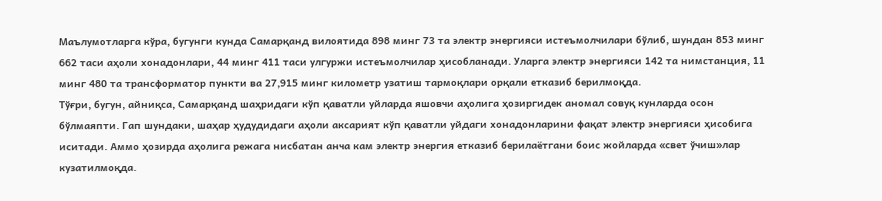Маълумотларга кўра, бугунги кунда Самарқанд вилоятида 898 минг 73 та электр энергияси истеъмолчилари бўлиб, шундан 853 минг 662 таси аҳоли хонадонлари, 44 минг 411 таси улгуржи истеъмолчилар ҳисобланади. Уларга электр энергияси 142 та нимстанция, 11 минг 480 та трансформатор пункти ва 27,915 минг километр узатиш тармоқлари орқали етказиб берилмоқда.
Тўғри, бугун, айниқса, Самарқанд шаҳридаги кўп қаватли уйларда яшовчи аҳолига ҳозиргидек аномал совуқ кунларда осон бўлмаяпти. Гап шундаки, шаҳар ҳудудидаги аҳоли аксарият кўп қаватли уйдаги хонадонларини фақат электр энергияси ҳисобига иситади. Аммо ҳозирда аҳолига режага нисбатан анча кам электр энергия етказиб берилаётгани боис жойларда «свет ўчиш»лар кузатилмоқда.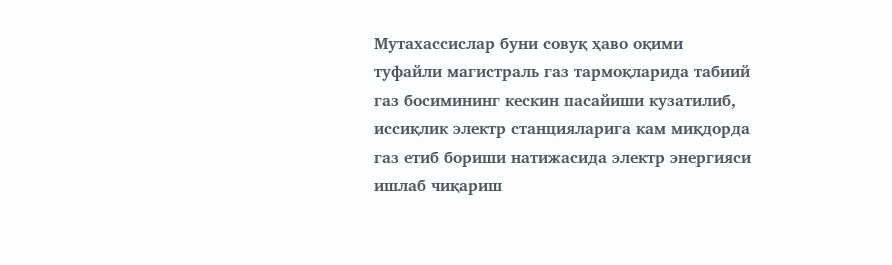Мутахассислар буни совуқ ҳаво оқими туфайли магистраль газ тармоқларида табиий газ босимининг кескин пасайиши кузатилиб, иссиқлик электр станцияларига кам миқдорда газ етиб бориши натижасида электр энергияси ишлаб чиқариш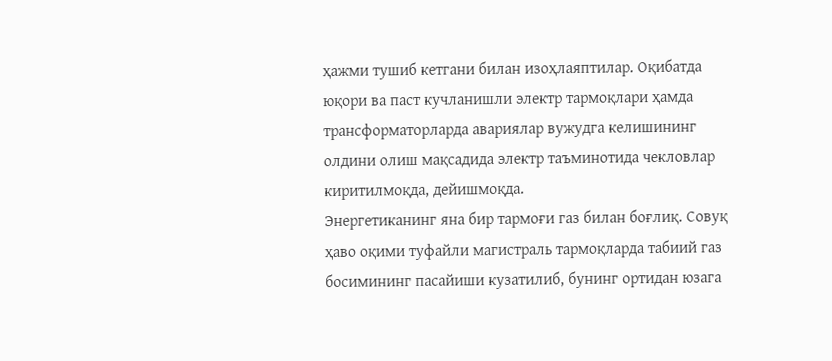ҳажми тушиб кетгани билан изоҳлаяптилар. Оқибатда юқори ва паст кучланишли электр тармоқлари ҳамда трансформаторларда авариялар вужудга келишининг олдини олиш мақсадида электр таъминотида чекловлар киритилмоқда, дейишмоқда.
Энергетиканинг яна бир тармоғи газ билан боғлиқ. Совуқ ҳаво оқими туфайли магистраль тармоқларда табиий газ босимининг пасайиши кузатилиб, бунинг ортидан юзага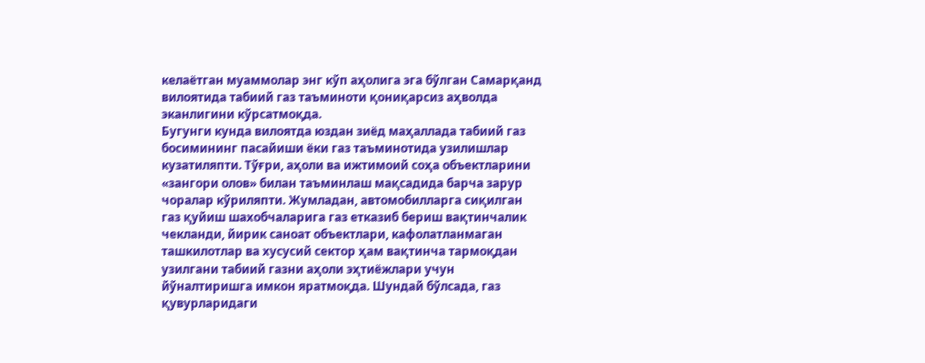келаётган муаммолар энг кўп аҳолига эга бўлган Самарқанд вилоятида табиий газ таъминоти қониқарсиз аҳволда эканлигини кўрсатмоқда.
Бугунги кунда вилоятда юздан зиёд маҳаллада табиий газ босимининг пасайиши ёки газ таъминотида узилишлар кузатиляпти. Тўғри, аҳоли ва ижтимоий соҳа объектларини «зангори олов» билан таъминлаш мақсадида барча зарур чоралар кўриляпти. Жумладан, автомобилларга сиқилган газ қуйиш шахобчаларига газ етказиб бериш вақтинчалик чекланди, йирик саноат объектлари, кафолатланмаган ташкилотлар ва хусусий сектор ҳам вақтинча тармоқдан узилгани табиий газни аҳоли эҳтиёжлари учун йўналтиришга имкон яратмоқда. Шундай бўлсада, газ қувурларидаги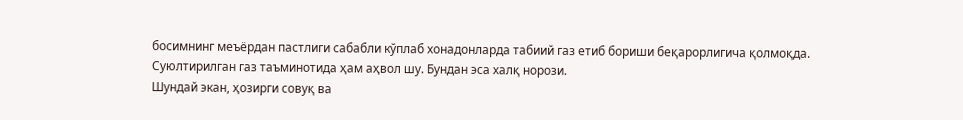босимнинг меъёрдан пастлиги сабабли кўплаб хонадонларда табиий газ етиб бориши беқарорлигича қолмоқда.
Суюлтирилган газ таъминотида ҳам аҳвол шу. Бундан эса халқ норози.
Шундай экан, ҳозирги совуқ ва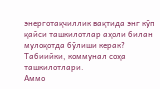энерготақчиллик вақтида энг кўп қайси ташкилотлар аҳоли билан мулоқотда бўлиши керак? Табиийки, коммунал соҳа ташкилотлари.
Аммо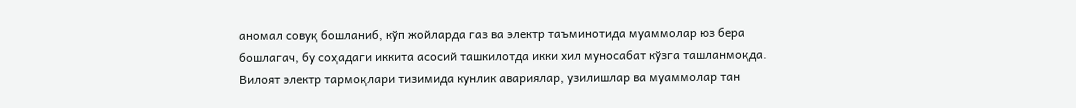аномал совуқ бошланиб, кўп жойларда газ ва электр таъминотида муаммолар юз бера бошлагач, бу соҳадаги иккита асосий ташкилотда икки хил муносабат кўзга ташланмоқда.
Вилоят электр тармоқлари тизимида кунлик авариялар, узилишлар ва муаммолар тан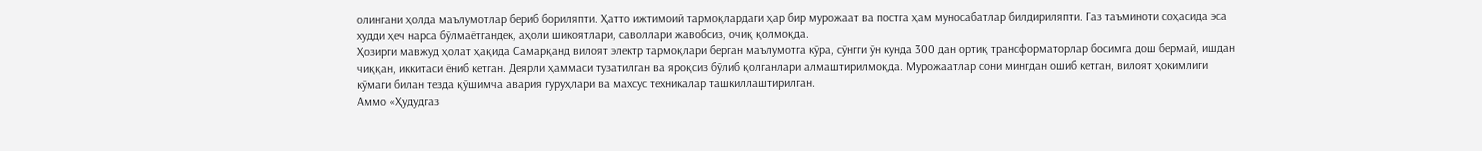олингани ҳолда маълумотлар бериб бориляпти. Ҳатто ижтимоий тармоқлардаги ҳар бир мурожаат ва постга ҳам муносабатлар билдириляпти. Газ таъминоти соҳасида эса худди ҳеч нарса бўлмаётгандек, аҳоли шикоятлари, саволлари жавобсиз, очиқ қолмоқда.
Ҳозирги мавжуд ҳолат ҳақида Самарқанд вилоят электр тармоқлари берган маълумотга кўра, сўнгги ўн кунда 300 дан ортиқ трансформаторлар босимга дош бермай, ишдан чиққан, иккитаси ёниб кетган. Деярли ҳаммаси тузатилган ва яроқсиз бўлиб қолганлари алмаштирилмоқда. Мурожаатлар сони мингдан ошиб кетган, вилоят ҳокимлиги кўмаги билан тезда қўшимча авария гуруҳлари ва махсус техникалар ташкиллаштирилган.
Аммо «Ҳудудгаз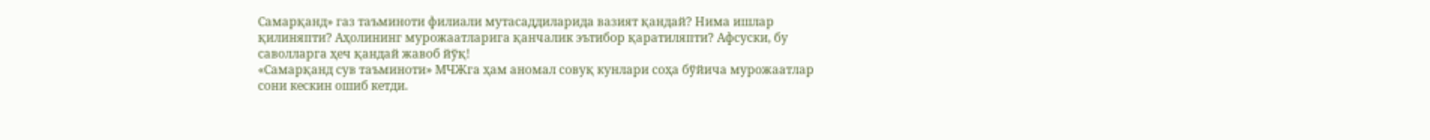Самарқанд» газ таъминоти филиали мутасаддиларида вазият қандай? Нима ишлар қилиняпти? Аҳолининг мурожаатларига қанчалик эътибор қаратиляпти? Афсуски, бу саволларга ҳеч қандай жавоб йўқ!
«Самарқанд сув таъминоти» МЧЖга ҳам аномал совуқ кунлари соҳа бўйича мурожаатлар сони кескин ошиб кетди.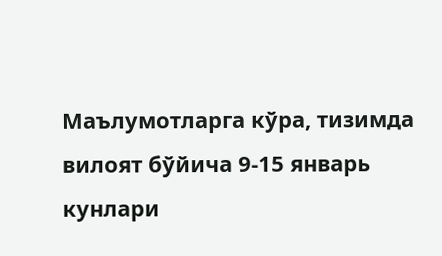Маълумотларга кўра, тизимда вилоят бўйича 9-15 январь кунлари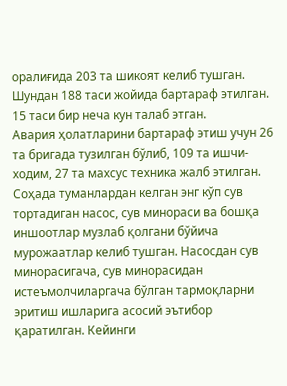оралиғида 203 та шикоят келиб тушган. Шундан 188 таси жойида бартараф этилган. 15 таси бир неча кун талаб этган.
Авария ҳолатларини бартараф этиш учун 26 та бригада тузилган бўлиб, 109 та ишчи-ходим, 27 та махсус техника жалб этилган. Соҳада туманлардан келган энг кўп сув тортадиган насос, сув минораси ва бошқа иншоотлар музлаб қолгани бўйича мурожаатлар келиб тушган. Насосдан сув минорасигача, сув минорасидан истеъмолчиларгача бўлган тармоқларни эритиш ишларига асосий эътибор қаратилган. Кейинги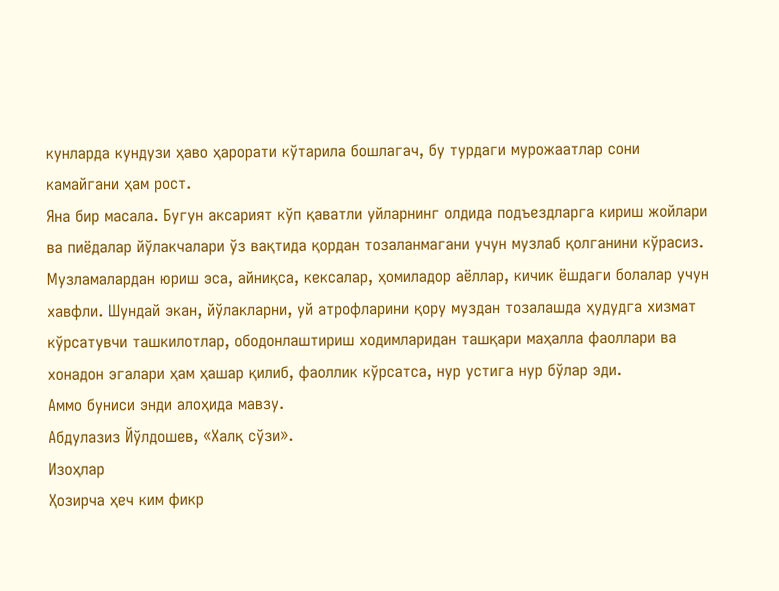кунларда кундузи ҳаво ҳарорати кўтарила бошлагач, бу турдаги мурожаатлар сони камайгани ҳам рост.
Яна бир масала. Бугун аксарият кўп қаватли уйларнинг олдида подъездларга кириш жойлари ва пиёдалар йўлакчалари ўз вақтида қордан тозаланмагани учун музлаб қолганини кўрасиз. Музламалардан юриш эса, айниқса, кексалар, ҳомиладор аёллар, кичик ёшдаги болалар учун хавфли. Шундай экан, йўлакларни, уй атрофларини қору муздан тозалашда ҳудудга хизмат кўрсатувчи ташкилотлар, ободонлаштириш ходимларидан ташқари маҳалла фаоллари ва хонадон эгалари ҳам ҳашар қилиб, фаоллик кўрсатса, нур устига нур бўлар эди.
Аммо буниси энди алоҳида мавзу.
Абдулазиз Йўлдошев, «Халқ сўзи».
Изоҳлар
Ҳозирча ҳеч ким фикр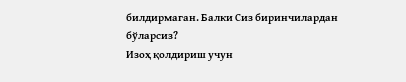билдирмаган. Балки Сиз биринчилардан бўларсиз?
Изоҳ қолдириш учун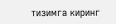тизимга киринг